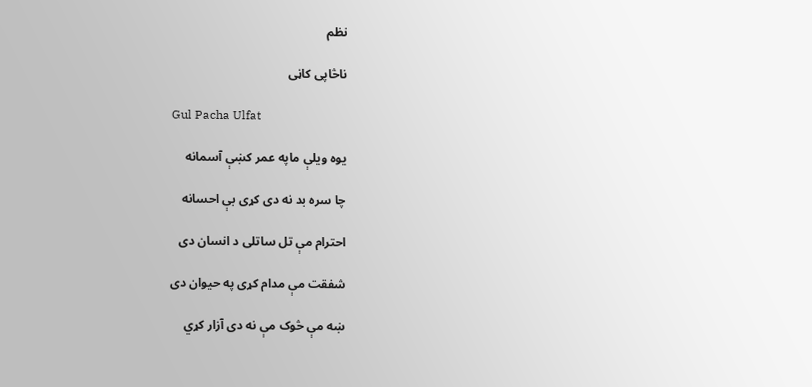نظم

ناڅاپی کاڼی

Gul Pacha Ulfat

يوه ويلې ماپه عمر کښې آسمانه

چا سره بد نه دی کړی بې احسانه

احترام مې تل ساتلی د انسان دی

شفقت مې مدام کړی په حيوان دی

ښه مې څوک مې نه دی آزار کړي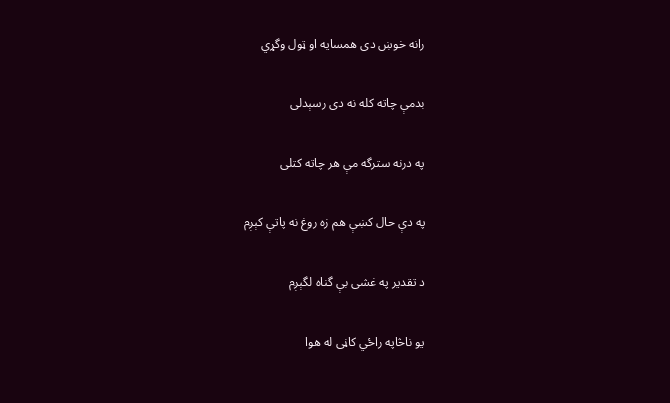رانه خوښ دی همسايه او ټول وگړي

بدمې چاته کله نه دی رسېدلی

په درنه سترگه مې هر چاته کتلی

په دې حال کښې هم زه روغ نه پاتې کېږم

د تقدير په غشی بې گناه لگېږم

يو ناڅاپه راځي کاڼی له هوا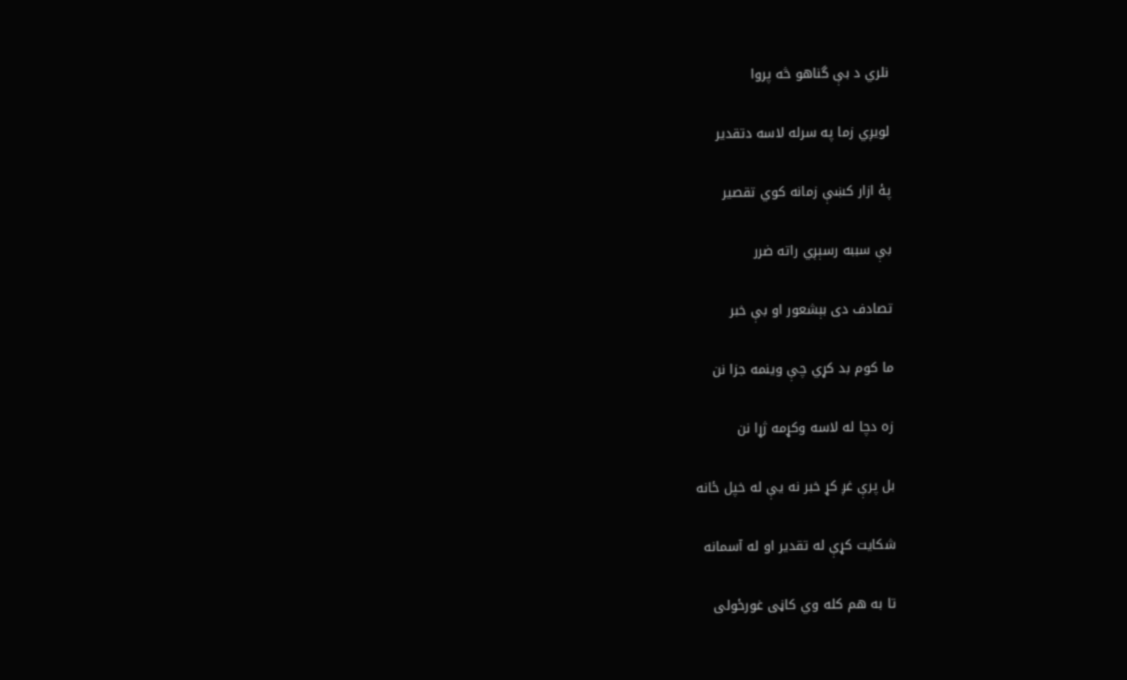نلري د بې گناهو څه پروا

لويږي زما په سرله لاسه دتقدير

پۀ ازار کښې زمانه کوي تقصير

بې سببه رسېږي راته ضرر

تصادف دی بېشعور او بې خبر

ما کوم بد کړي چې وينمه جزا نن

زه دچا له لاسه وکړمه ژړا نن

بل پرې غږ کړ خبر نه يې له خپل ځانه

شکايت کړې له تقدير او له آسمانه

تا به هم کله وي کاڼی غورځولی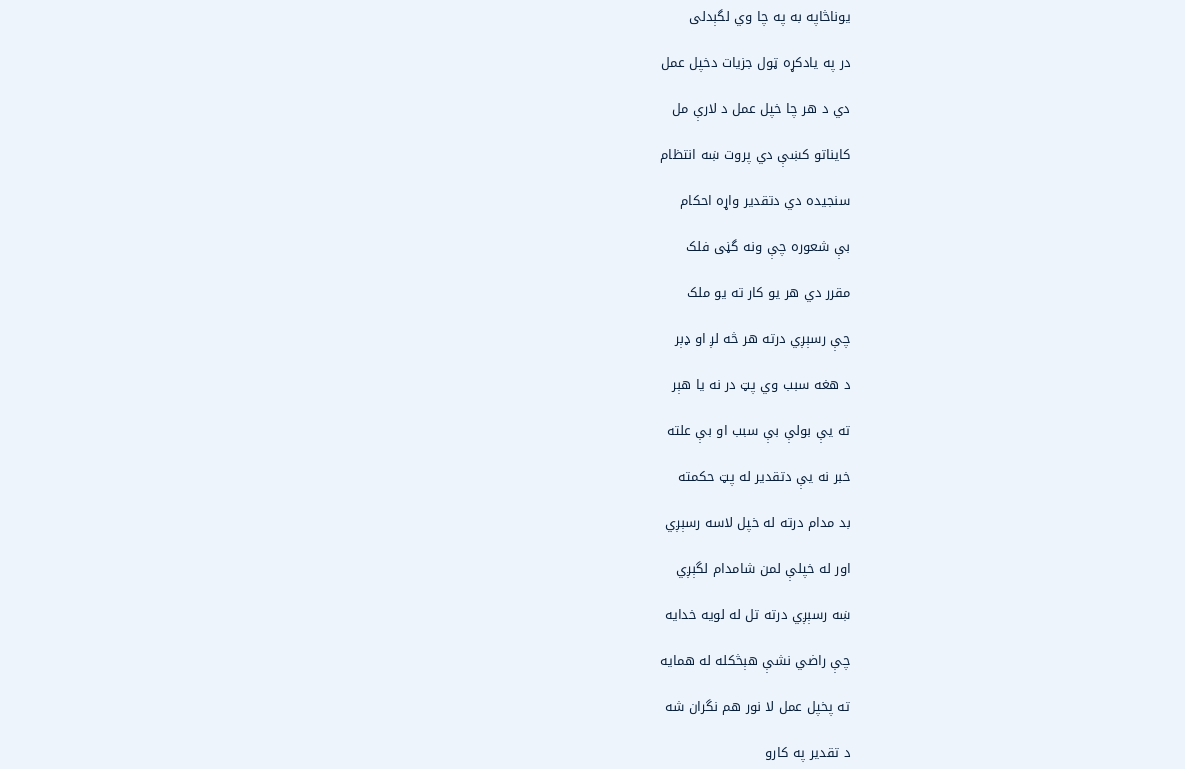يوناڅاپه به په چا وي لگېدلی

در په يادکړه ټول جزيات دخپل عمل

دي د هر چا خپل عمل د لارې مل

کايناتو کښې دي پروت ښه انتظام

سنجيده دي دتقدير واړه احکام

بې شعوره چې ونه گڼی فلک

مقرر دي هر يو کار ته يو ملک

چې رسېږي درته هر څه لږ او ډېر

د هغه سبب وي پټ در نه يا هېر

ته يې بولې بې سبب او بې علته

خبر نه يې دتقدير له پټ حکمته

بد مدام درته له خپل لاسه رسېږي

اور له خپلې لمن شامدام لگېږي

ښه رسېږي درته تل له لويه خدايه

چې راضي نشې هېڅکله له همايه

ته پخپل عمل لا نور هم نگران شه

د تقدير په کارو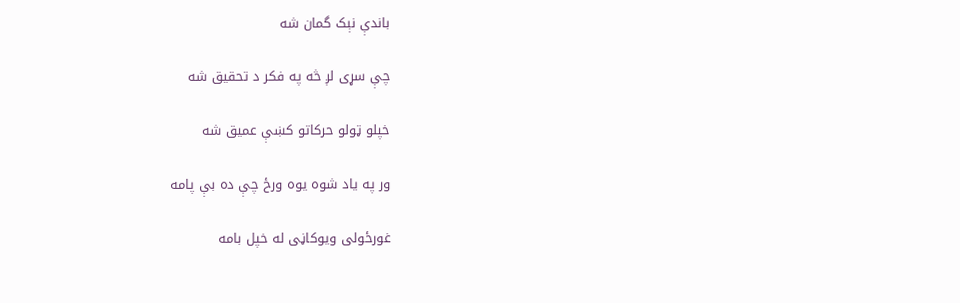باندې نېک گمان شه

چې سړی لږ څه په فکر د تحقيق شه

خپلو ټولو حرکاتو کښې عميق شه

ور په ياد شوه يوه ورځ چې ده بې پامه

غورځولی ويوکاڼی له خپل بامه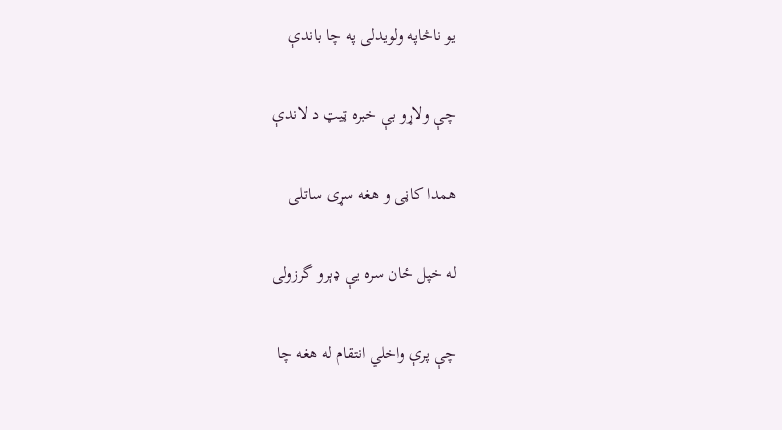يو ناڅاپه ولويدلی په چا باندې

چې ولاړو بې خبره ټيټ د لاندې

همدا کاڼی و هغه سړی ساتلی

له خپل ځان سره يې ډېرو گرزولی

چې پرې واخلي انتقام له هغه چا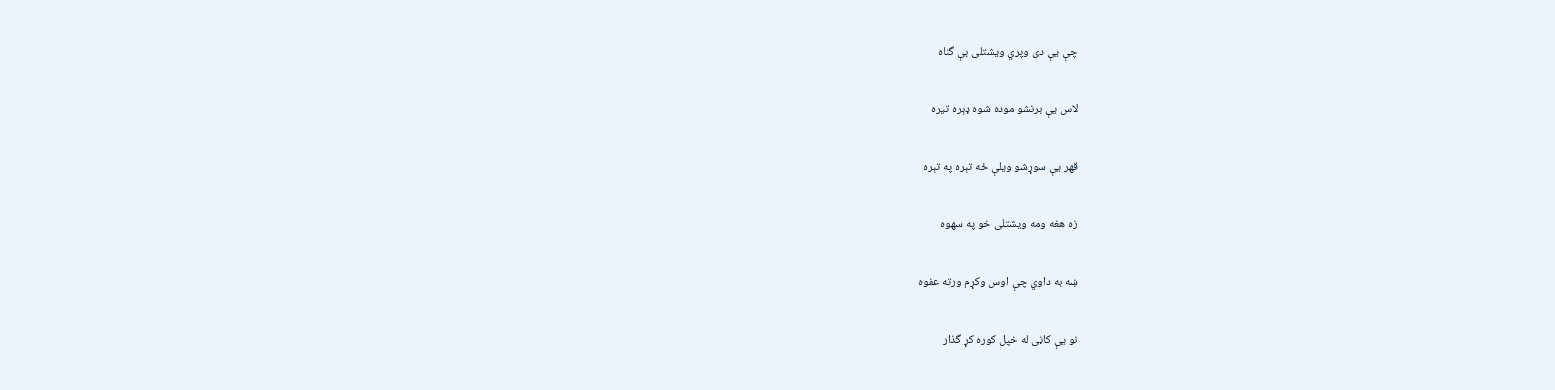چې يې دی وپري ويشتلی بې گناه

لاس يې برنشو موده شوه ډېره تيره

قهر يې سوړشو ويلې ځه تېره په تېره

زه هغه ومه ويشتلی خو په سهوه

ښه به داوي چې اوس وکړم ورته عفوه

نو يې کاڼی له خپل کوره کړ گذار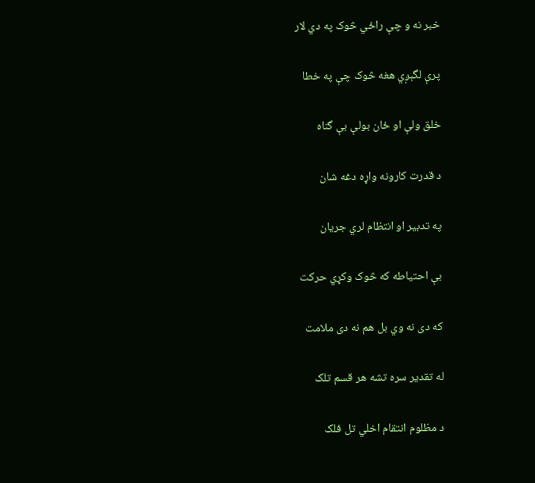خبر نه و چې راځي څوک په دي لار

پرې لگېږي هغه څوک چې په خطا

خلق ولې او ځان بولې بې گناه

د قدرت کارونه واړه دغه شان

په تدبير او انتظام لري جريان

بې احتياطه که څوک وکړي حرکت

که دی نه وي بل هم نه دی ملامت

له تقدير سره تشه هر قسم تلک

د مظلوم انتقام اخلي تل فلک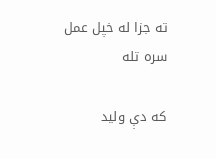ته جزا له خپل عمل سره تله

که دې وليد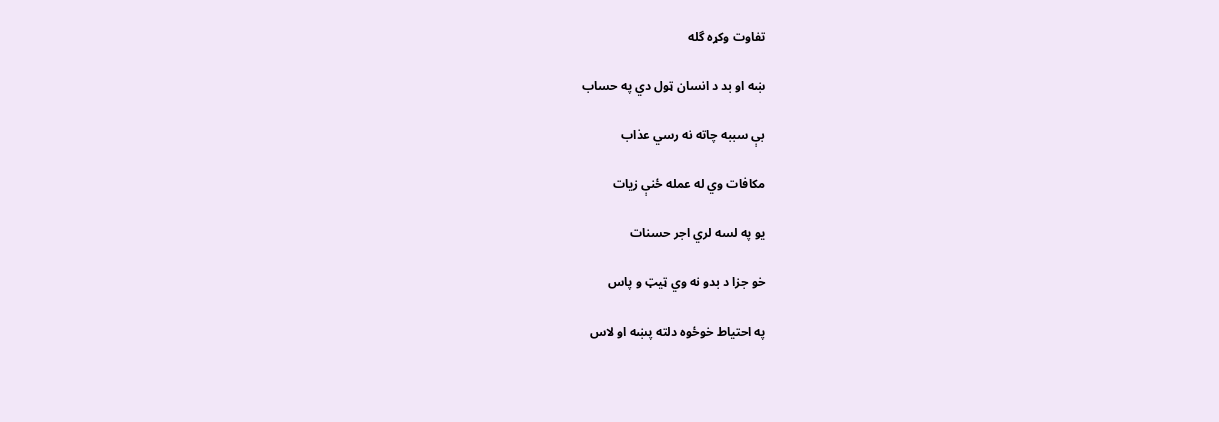تفاوت وکړه گله

ښه او بد د انسان ټول دي په حساب

بې سببه چاته نه رسي عذاب

مکافات وي له عمله ځنې زيات

يو په لسه لري اجر حسنات

خو جزا د بدو نه وي ټيټ و پاس

په احتياط خوځوه دلته پښه او لاس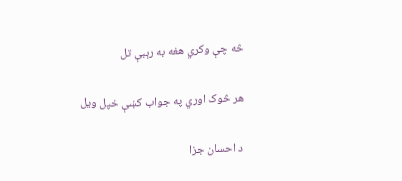څه چې وکري هغه به رېبې تل

هر څوک اوري په جواب کښې خپل ويل

د احسان جزا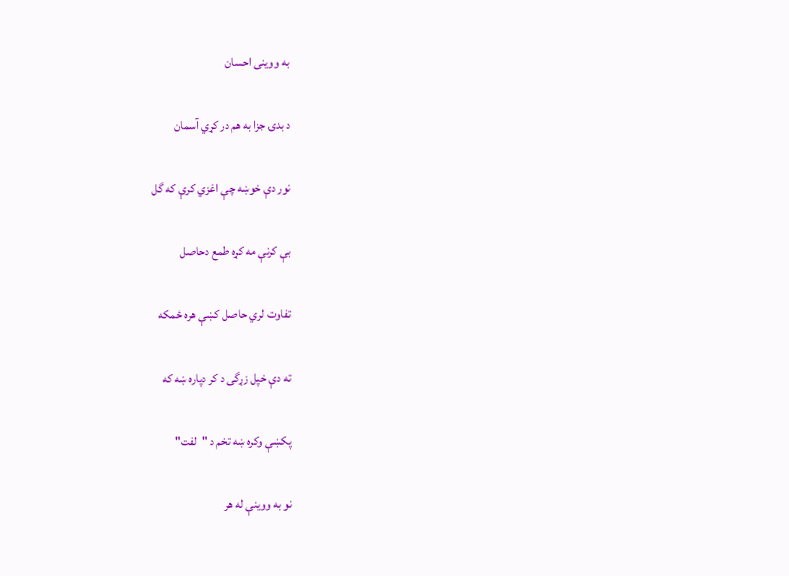به ووينی احسان

د بدۍ جزا به هم در کړي آسمان

نور دې خوښه چې اغزي کرې که گل

بې کرنې مه کړه طمع دحاصل

تفاوت لري حاصل کښې هره ځمکه

ته دې خپل زړگی د کر دپاره ښه که

پکښې وکره ښه تخم د "لفت"

نو به ووينې له هر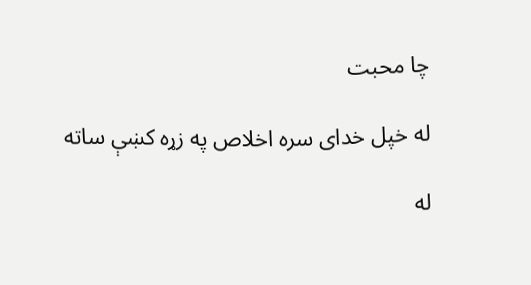چا محبت

له خپل خدای سره اخلاص په زړه کښې ساته

له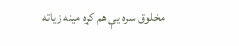مخلوق سره يې هم کړه مينه زياته